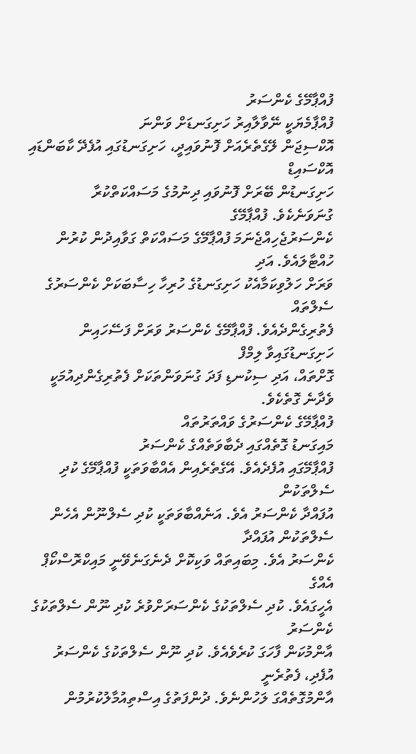ފުއްޕާމޭގެ ކެންސަރު
ފުއްޕާމެޔަކީ ނޭވާލާއިރު ހަށިގަނޑަށް ވަންނަ
އޮކްސިޖަން ލޭގެތެރެއަށް ފޮނުވައިދީ، ހަށިގަނޑުގައި އުފެދޭ ކާބަންޑައި އޮކްސައިޑް
ހަށިގަނޑުން ބޭރަށް ފޮނުވައި ދިނުމުގެ މަސައްކަތްކުރާ ގުނަވަނެކެވެ. ފުއްޕާމޭގެ
ކެންސަރުޖެހިއްޖެނަމަ ފުއްޕާމޭގެ މަސައްކަތް ގަވާއިދުން ކުރުން ހުއްޓާލައެވެ. އަދި
ވަރަށް ހަލުވިކަމާއެކު ހަށިގަނޑުގެ ހުރިހާ ހިސާބަކަށް ކެންސަރުގެ ސެލްތައް
ފެތުރިގެންދެއެވެ. ފުއްޕާމޭގެ ކެންސަރު ވަރަށް ފަސޭހައިން ހަށިގަނޑުގައިވާ ލިމްފް
ގޮށްތައް، އަދި ސިކުނޑި ފަދަ ގުނަވަންތަކަށް ފެތުރިގެންދިއުމަކީ ވެދާނެ ގޮތެކެވެ.
ފުއްޕާމޭގެ ކެންސަރުގެ ވައްތަރުތައް
މައިގަނޑު ގޮތެއްގައި ދެބާވަތެއްގެ ކެންސަރު
ފުއްޕާމޭގައި އުފެދެއެވެ. އޭގެތެރެއިން އެއްބާވަތަކީ ފުއްޕާމޭގެ ކުދި ސެލްތަކުން
އުފައްދާ ކެންސަރު އެވެ. އަނެއްބާވަތަކީ ކުދި ސެލްނޫން އެހެން ސެލްތަކުން އުފައްދާ
ކެންސަރު އެވެ. މިބައިތައް ވަކިކޮށް ދެނެގަނެވޭނީ މައިކްރޮސްކޯޕް އެއްގެ
އެހީގައެވެ. ކުދި ސެލްތަކުގެ ކެންސަރަށްވުރެ ކުދި ނޫން ސެލްތަކުގެ ކެންސަރު
އާންމުކަން ފާހަގަ ކުރެވެއެވެ. ކުދި ނޫން ސެލްތަކުގެ ކެންސަރު އުފެދި، ފެތުރެނީ
އާންމުގޮތެއްގަ ލަހުންނެވެ. ދުންފަތުގެ އިސްތިއުމާލުކުރުމުން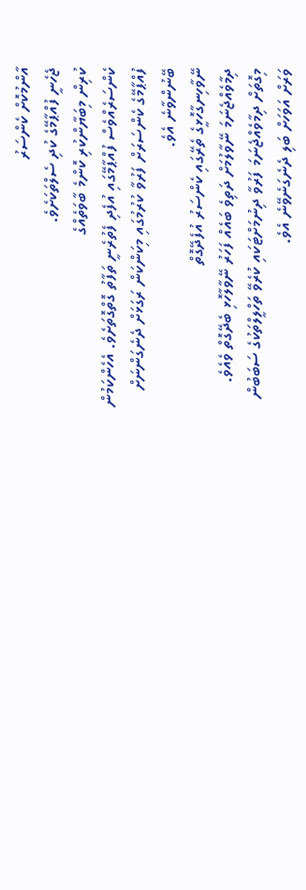އާންމުކޮށް ކެންސަރު
ޖެހެނީ ފުއްޕާމޭގެ ކުދި ސެލްތަކަށެވެ.
ކުރިން މިބަޔާންކުރި ކޮންމެ ބާވަތެއްގެ
ކެންސަރެއްވެސް ފުއްޕާމޭގައި އުފެދި ފެތުރެނީ ތަފާތު ގޮތްގޮތަށެވެ. އެހެންކަމުން
ފުއްޕާމޭގެ ކެންސަރަށް ފަރުވާ ކުރުމުގައި މިކަންކަން ރަގަޅަށް ދެނެގަންނަށް
ބޭނުންވާނެ އެވެ.
ނޭވާހިނގާހޮޅީގެ ތެރޭގައި ކެންސަރު އުފެދޭގޮތް
ދިމާވެއްޖެނަމަ ނޭވާލުމަށް ދަތިވެ ބައެއް ފަހަރު ނޭވާލާހޮޅި ބެދޭގޮތް ވެއެވެ.
މިގޮތަށް ދިމާވެއްޖެނަމަ ފަރުވާ ދިނުމަށްޓަކައި ކުރެވޭ ތަހްލީލްތަކުގެ ސަބަބުން
ވަރަށް އަވަހަށް ބަލި ދެނެގަނެވޭނެ އެވެ.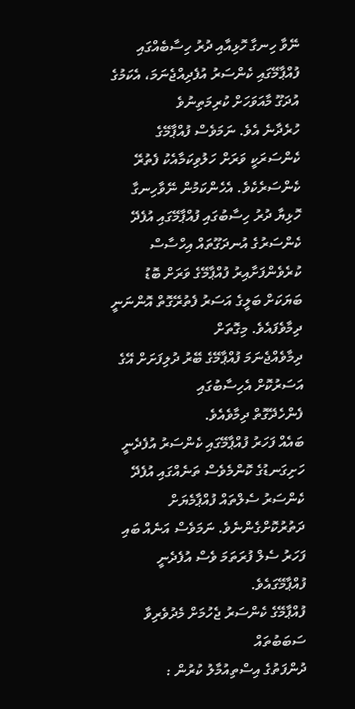ނޭވާ ހިނގާ ހޮޅިއާއި ދުރު ހިސާބެއްގައި
ފުއްޕާމޭގައި ކެންސަރު އުފެދިއްޖެނަމަ، އެކަމުގެ އުދަގޫ މާއަވަހަށް ކުރިމަތިނުވެ
ހުރެދާނެ އެވެ. ނަމަވެސް ފުއްޕާމޭގެ ކެންސަރަކީ ވަރަށް ހަލުވިކަމާއެކު ފެތުރޭ
ކެންސަރެކެވެ. އެހެންކަމުން ނޭވާހިނގާ ހޮޅިޔާ ދުރު ހިސާބުގައި ފުއްޕާމޭގައި އުފެދޭ
ކެންސަރުގެ އުނދަގޫތައް އިހްސާސް ކުރެވެންފަށާއިރު ފުއްޕާމޭގެ ވަރަށް ބޮޑު
ބަޔަކަށް ބަލީގެ އަސަރު ފެތުރޭގޮތް އޮންނަނީ ދިމާވެފައެވެ. މިގޮތަށް
ދިމާވެއްޖެނަމަ ފުއްޕާމޭގެ ބޭރު ދުލިފަށަށް އޭގެ އަސަރުކޮށް އެހިސާބުގައި
ފެންހެދޭގޮތް ދިމާވެއެވެ.
ބައެއް ފަހަރު ފުއްޕާމޭގައި ކެންސަރު އުފެދެނީ
ހަށިގަނޑުގެ ކޮންމެވެސް ތަނެއްގައި އުފެދޭ ކެންސަރު ސެލްތައް ފުއްޕާމެޔަށް
ދަތުރުކޮށްގެންނެވެ. ނަމަވެސް އަނެއް ބައި ފަހަރު ސެލް ފުރަތަމަ ވެސް އުފެދެނީ
ފުއްޕާމޭގައެވެ.
ފުއްޕާމޭގެ ކެންސަރު ޖެހުމަށް މެދުވެރިވާ
ސަބަބުތައް
ދުންފަތުގެ އިސްތިއުމާލު ކުރުން :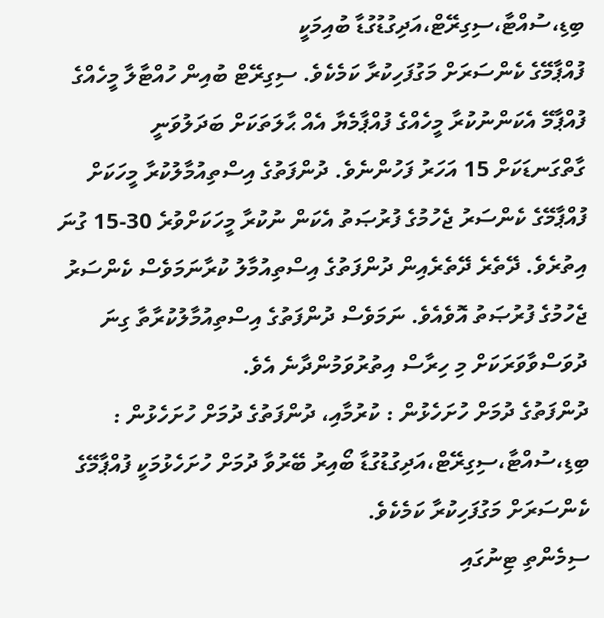ބިޑި،ސުއްޓާ،ސިގިރޭޓް،އަދިގުޑުގުޑާ ބުއިމަކީ
ފުއްޕާމޭގެ ކެންސަރަށް މަގުފަހިކުރާ ކަމެކެވެ. ސިގިރޭޓް ބުއިން ހުއްޓާލާ މީހެއްގެ
ފުއްޕާމޭ އެކަންނުކުރާ މީހެއްގެ ފުއްޕާމެޔާ އެއް ޙާލަތަކަށް ބަދަލުވަނީ
ގާތްގަނޑަކަށް 15 އަހަރު ފަހުންނެވެ. ދުންފަތުގެ އިސްތިއުމާލުކުރާ މީހަކަށް
ފުއްޕާމޭގެ ކެންސަރު ޖެހުމުގެ ފުރުޞަތު އެކަން ނުކުރާ މީހަކަށްވުރެ 30-15 ގުނަ
އިތުރެވެ. ދޭތެރެ ދޭތެރެއިން ދުންފަތުގެ އިސްތިއުމާލު ކުރާނަމަވެސް ކެންސަރު
ޖެހުމުގެ ފުރުޞަތު އޮވެއެވެ. ނަމަވެސް ދުންފަތުގެ އިސްތިއުމާލުކުރާތާ ގިނަ
ދުވަސްވާވަރަކަށް މި ހިރާސް އިތުރުވަމުންދާނެ އެވެ.
ދުންފަތުގެ ދުމަށް ހުށަހެޅުން : ކުރުމާއި، ދުންފަތުގެ ދުމަށް ހުށަހެޅުން :
ބިޑި،ސުއްޓާ،ސިގިރޭޓް،އަދިގުޑުގުޑާ ބޯއިރު ބޭރުވާ ދުމަށް ހުށަހެޅުމަކީ ފުއްޕާމޭގެ
ކެންސަރަށް މަގުފަހިކުރާ ކަމެކެވެ.
ސިމެންތި ޓިނުގައި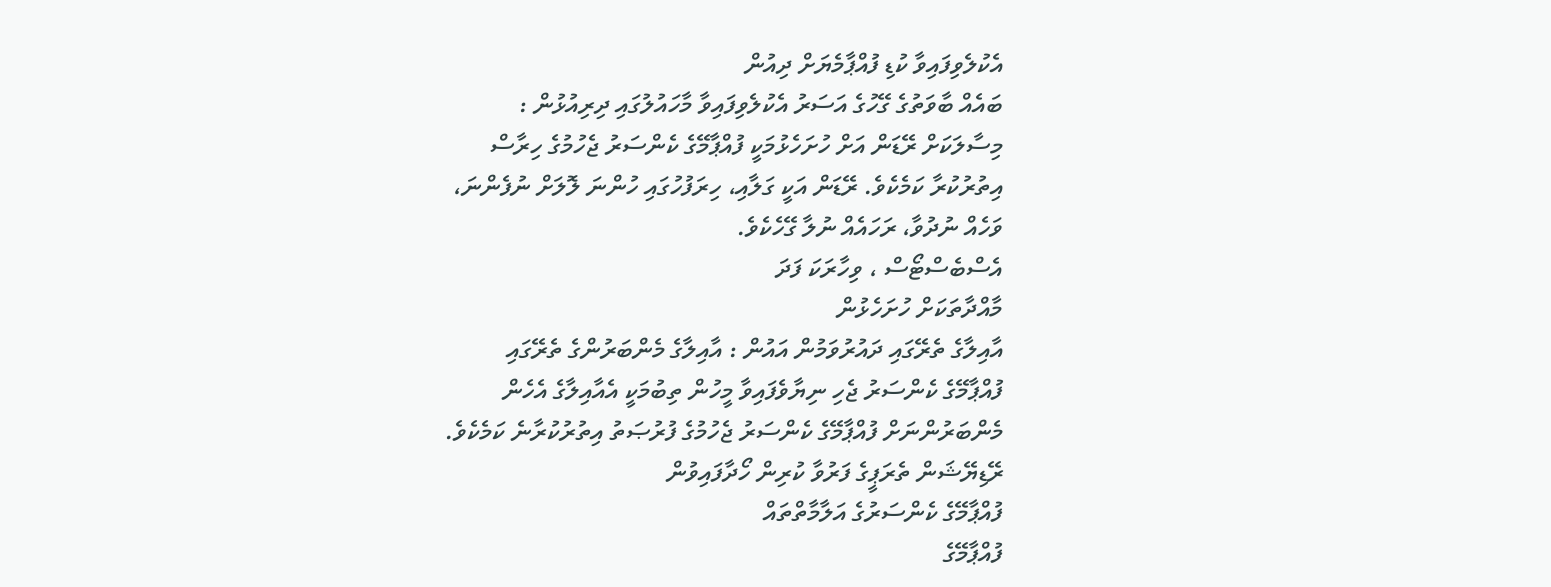އެކުލެވިފައިވާ ކުޑި ފުއްޕާމެޔަށް ދިއުން
ބައެއް ބާވަތުގެ ގޭހުގެ އަސަރު އެކުލެވިފައިވާ މާހައުލުގައި ދިރިއުޅުން :
މިސާލަކަށް ރޭޑަން އަށް ހުށަހެޅުމަކީ ފުއްޕާމޭގެ ކެންސަރު ޖެހުމުގެ ހިރާސް
އިތުރުކުރާ ކަމެކެވެ. ރޭޑަން އަކީ ގަލާއި، ހިރަފުހުގައި ހުންނަ ލޮލަށް ނުފެންނަ،
ވަހެއް ނުދުވާ، ރަހައެއް ނުލާ ގޭހެކެވެ.
އެސްބެސްޓޯސް ، ވިހާރަކަ ފަދަ
މާއްދާތަކަށް ހުށަހެޅުން
އާއިލާގެ ތެރޭގައި ދައުރުވަމުން އައުން : އާއިލާގެ މެންބަރުންގެ ތެރޭގައި
ފުއްޕާމޭގެ ކެންސަރު ޖެހި ނިޔާވެފައިވާ މީހުން ތިބުމަކީ އެއާއިލާގެ އެހެން
މެންބަރުންނަށް ފުއްޕާމޭގެ ކެންސަރު ޖެހުމުގެ ފުރުޞަތު އިތުރުކުރާނެ ކަމެކެވެ.
ރޭޑިޔޭޝަން ތެރަޕީގެ ފަރުވާ ކުރިން ހޯދާފައިވުން
ފުއްޕާމޭގެ ކެންސަރުގެ އަލާމާތްތައް
ފުއްޕާމޭގެ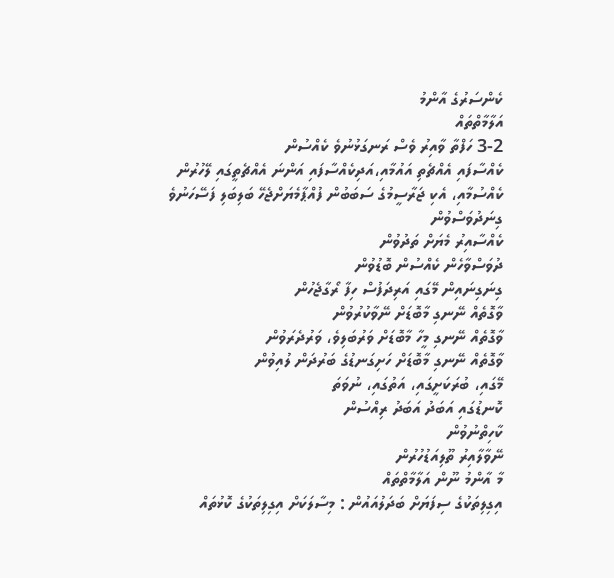ކެންސަރުގެ އާންމު
އަލާމާތްތައް
3-2 ހަފްތާ ވާއިރު ވެސް ރަނގަޅުނުވެ ކެއްސުން
ކެއްސާފައި އެއްޗެތި އައުމާއި،އަދިކެއްސާފައި އަންނަ އެއްޗެތީގައި ލޭހުރުން
ކެއްސުމާއި، އެކި ޖަރާސީމުގެ ސަބަބުން ފުއްޕާމެޔަށްޖެހޭ ބަލިބަލި ފަސޭހަނުވެ
ގިނަދުވަސްވުން
ކެއްސާއިރު މެޔަށް ތަދުވުން
ދުވަސްވާހެން ކެއްސުން ބޮޑުވުން
ގިނަގިނައިން މޭގައި އަރިދަފުސް ހިފާ ރޯގާޖެހުން
ވާގޮތެއް ނޭނގި މާބޮޑަށް ނޭވާކުރުވުން
ވާގޮތެއް ނޭނގި މީހާ މާބޮޑަށް ވަރުބަލިވެ، ވަރުދެރަވުން
ވާގޮތެއް ނޭނގި މާބޮޑަށް ހަށިގަނޑުގެ ބަރުދަން ލުއިވުން
މޭގައި، ބުރަކަށީގައި، އަތުގައި، ނުވަތަ
ކޮނޑުގައި އަބަދު އަބަދު ރިއްސުން
ކާހިތްނުވުން
ނޭވާލާއިރު ތޫލިއަޑުހުރުން
މާ އާންމު ނޫން އަލާމާތްތައް
އިގިލިތަކުގެ ސިފަޔަށް ބަދަލުއައުން : މިސާލަކަށް އިގިލިތަކުގެ ކޮޅުތައް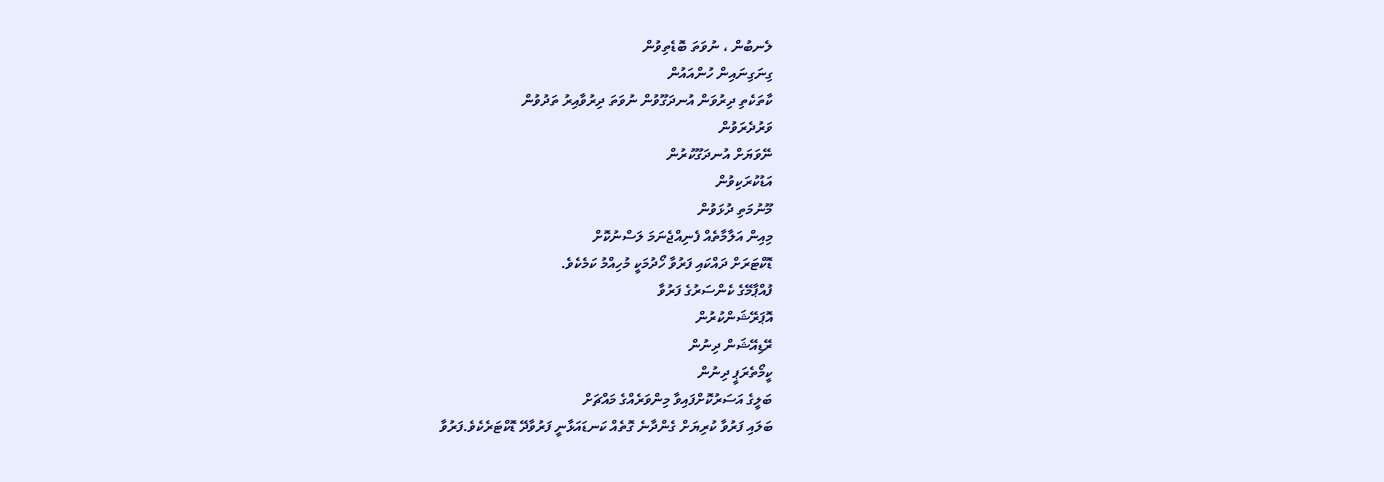ލެނބުން ، ނުވަތަ ބޮޑެތިވުން
ގިނަގިނައިން ހުންއައުން
ކާތަކެތި ދިރުވަން އުނދަގޫވުން ނުވަތަ ދިރުވާއިރު ތަދުވުން
ވަރުދެރަވުން
ނޭވަޔަށް އުނދަގޫކުރުން
އަޑުކުރަކިވުން
މޫނުމަތި ދުޅަވުން
މިއިން އަލާމާތެއް ފެނިއްޖެނަމަ ލަސްނުކޮށް
ޑޮކްޓަރަށް ދައްކައި ފަރުވާ ހޯދުމަކީ މުހިއްމު ކަމެކެވެ.
ފުއްޕާމޭގެ ކެންސަރުގެ ފަރުވާ
އޮޕަރޭޝަންކުރުން
ރޭޑިއޭޝަން ދިނުން
ކީމޯތެރަޕީ ދިނުން
ބަލީގެ އަސަރުކޮށްފައިވާ މިންވަރެއްގެ މައްޗަށް
ބަލައި ފަރުވާ ކުރިޔަށް ގެންދާނެ ގޮތެއް ކަނޑައަޅާނީ ފަރުވާދޭ ޑޮކްޓަރެކެވެ.ފަރުވާ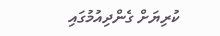ކުރިޔަށް ގެންދިއުމުގައި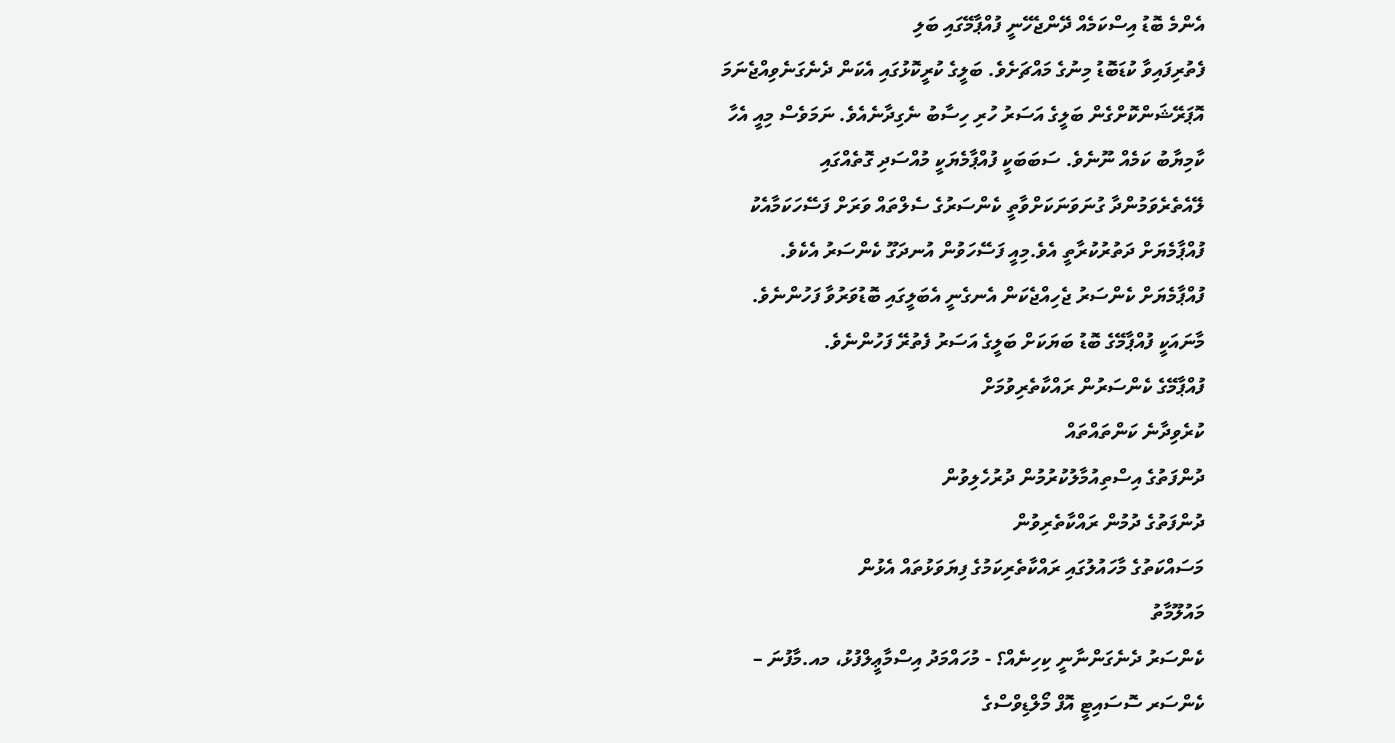އެންމެ ބޮޑު އިސްކަމެއް ދޭންޖެހޭނީ ފުއްޕާމޭގައި ބަލި
ފެތުރިފައިވާ ކުޑަބޮޑު މިނުގެ މައްޗަށެވެ. ބަލީގެ ކުރީކޮޅުގައި އެކަން ދެނެގަނެވިއްޖެނަމަ
އޮޕަރޭޝަންކޮށްގެން ބަލީގެ އަސަރު ހުރި ހިސާބު ނެގިދާނެއެވެ. ނަމަވެސް މިއީ އެހާ
ކާމިޔާބު ކަމެއް ނޫނެވެ. ސަބަބަކީ ފުއްޕާމެޔަކީ މުއްސަދި ގޮތެއްގައި
ލޭއެތެރެވަމުންދާ ގުނަވަނަކަށްވާތީ ކެންސަރުގެ ސެލްތައް ވަރަށް ފަސޭހަކަމާއެކު
ފުއްޕާމެޔަށް ދަތުރުކުރާތީ އެވެ.މިއީ ފަސޭހަވުން އުނދަގޫ ކެންސަރު އެކެވެ.
ފުއްޕާމެޔަށް ކެންސަރު ޖެހިއްޖެކަން އެނގެނީ އެބަލީގައި ބޮޑުވަރުވާ ފަހުންނެވެ.
މާނައަކީ ފުއްޕާމޭގެ ބޮޑު ބަޔަކަށް ބަލީގެ އަސަރު ފެތުރޭ ފަހުންނެވެ.
ފުއްޕާމޭގެ ކެންސަރުން ރައްކާތެރިވުމަށް
ކުރެވިދާނެ ކަންތައްތައް
ދުންފަތުގެ އިސްތިއުމާލުކުރުމުން ދުރުހެލިވުން
ދުންފަތުގެ ދުމުން ރައްކާތެރިވުން
މަސައްކަތުގެ މާހައުލުގައި ރައްކާތެރިކަމުގެ ފިޔަވަޅުތައް އެޅުން
މައުލޫމާތު
ކެންސަރު ދެނެގަންނާނީ ކިހިނެއް؟ - މުހައްމަދު އިސްމާޢީލްފުޅު، މއ.މާފުނަ –
ކެންސަރ ސޮސައިޓީ އޮފް މޯލްޑިވްސްގެ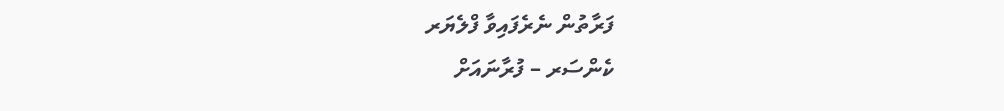ފަރާތުން ނެރެފައިވާ ފްލެޔަރ
ކެންސަރ – ފުރާނައަށް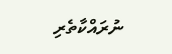ނުރައްކާތެރި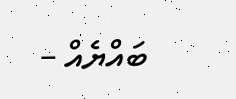ބައްޔެއް –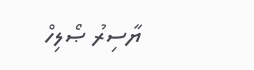ޔާސިރު ޞޯލިހް